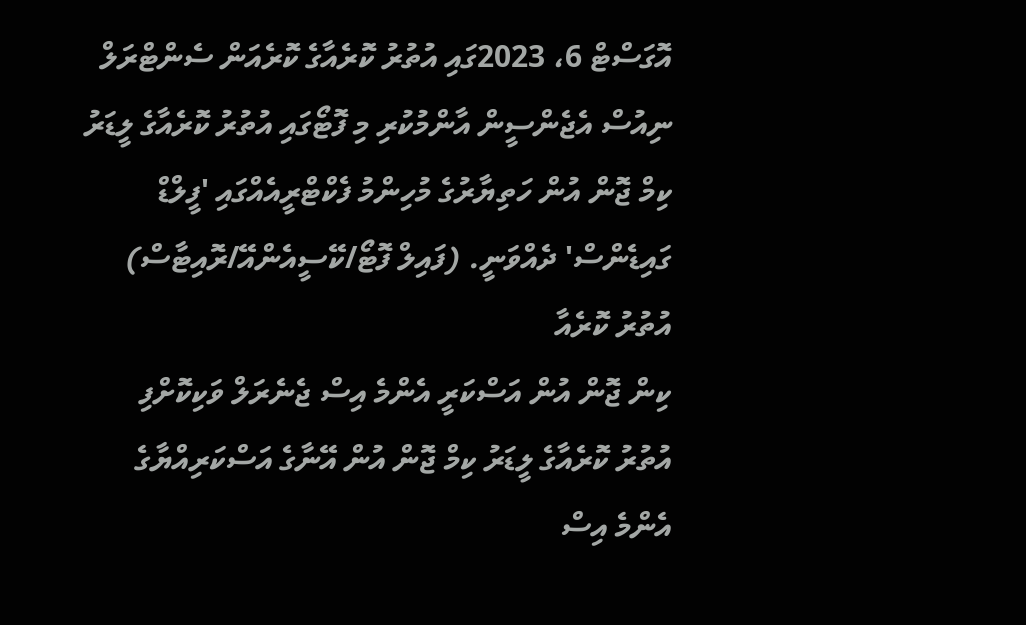އޮގަސްޓް 6، 2023ގައި އުތުރު ކޮރެއާގެ ކޮރެއަން ސެންޓްރަލް ނިއުސް އެޖެންސީން އާންމުކުރި މި ފޮޓޯގައި އުތުރު ކޮރެއާގެ ލީޑަރު ކިމް ޖޮން އުން ހަތިޔާރުގެ މުހިންމު ފެކްޓްރީއެއްގައި 'ފީލްޑް ގައިޑެންސް' ދެއްވަނީ. (ފައިލް ފޮޓޯ/ކޭސީއެންއޭ/ރޮއިޓާސް)
އުތުރު ކޮރެއާ
ކިން ޖޮން އުން އަސްކަރީ އެންމެ އިސް ޖެނެރަލް ވަކިކޮށްފި
އުތުރު ކޮރެއާގެ ލީޑަރު ކިމް ޖޮން އުން އޭނާގެ އަސްކަރިއްޔާގެ އެންމެ އިސް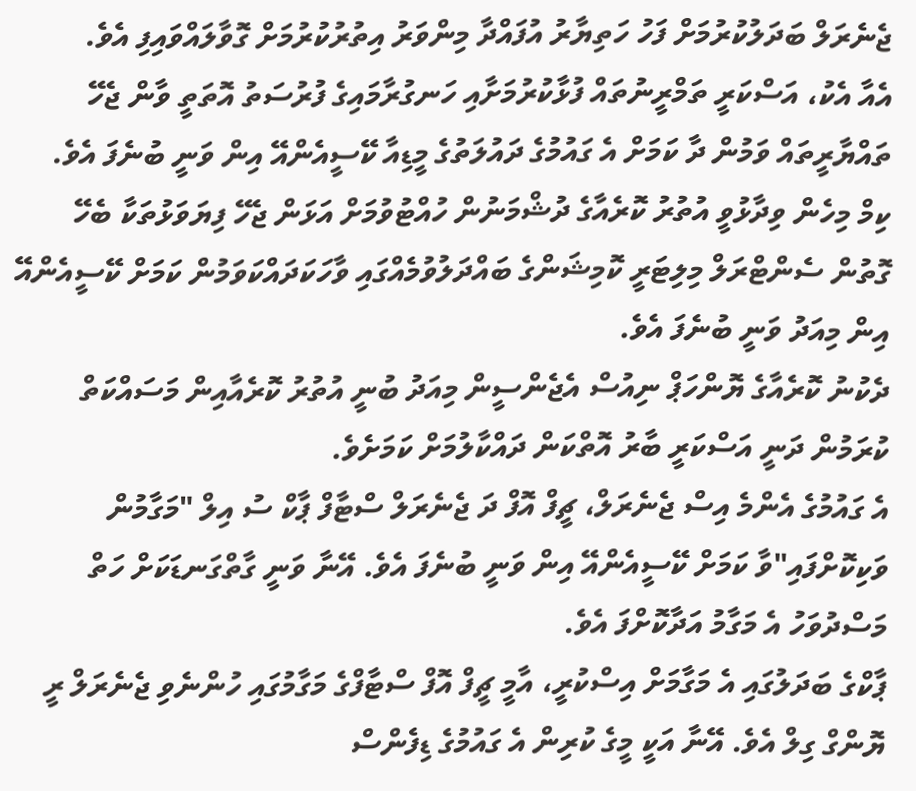ޖެނެރަލް ބަދަލުކުރުމަށް ފަހު ހަތިޔާރު އުފައްދާ މިންވަރު އިތުރުކުރުމަށް ގޮވާލައްވައިފި އެވެ.
އެއާ އެކު، އަސްކަރީ ތަމްރީނުތައް ފުޅާކުރުމަށާއި ހަނގުރާމައިގެ ފުރުސަތު އޮތަތީ ވާން ޖެހޭ ތައްޔާރީތައް ވަމުން ދާ ކަމަށް އެ ގައުމުގެ ދައުލަތުގެ މީޑިއާ ކޭސީއެންއޭ އިން ވަނީ ބުނެފަ އެވެ.
ކިމް މިހެން ވިދާޅުވީ އުތުރު ކޮރެއާގެ ދުޝްމަނުން ހުއްޓުވުމަށް އަޅަން ޖެހޭ ފިޔަވަޅުތަކާ ބެހޭ ގޮތުން ސެންޓްރަލް މިލިޓަރީ ކޮމިޝަންގެ ބައްދަލުވުމެއްގައި ވާހަކަދައްކަވަމުން ކަމަށް ކޭސީއެންއޭ އިން މިއަދު ވަނީ ބުނެފަ އެވެ.
ދެކުނު ކޮރެއާގެ ޔޮންހަޕް ނިއުސް އެޖެންސީން މިއަދު ބުނީ އުތުރު ކޮރެއާއިން މަސައްކަތް ކުރަމުން ދަނީ އަސްކަރީ ބާރު އޮތްކަން ދައްކާލުމަށް ކަމަށެވެ.
އެ ގައުމުގެ އެންމެ އިސް ޖެނެރަލް، ޗީފް އޮފް ދަ ޖެނެރަލް ސްޓާފް ޕާކް ސު އިލް "މަގާމުން ވަކިކޮށްފައި"ވާ ކަމަށް ކޭސީއެންއޭ އިން ވަނީ ބުނެފަ އެވެ. އޭނާ ވަނީ ގާތްގަނޑަކަށް ހަތް މަސްދުވަހު އެ މަގާމު އަދާކޮށްފަ އެވެ.
ޕާކްގެ ބަދަލުގައި އެ މަގާމަށް އިސްކުރީ، އާމީ ޗީފް އޮފް ސްޓާފްގެ މަގާމުގައި ހުންނެވި ޖެނެރަލް ރީ ޔޮންގް ގިލް އެވެ. އޭނާ އަކީ މީގެ ކުރިން އެ ގައުމުގެ ޑިފެންސް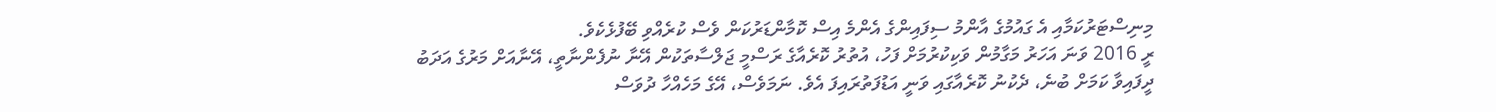މިނިސްޓަރުކަމާއި އެ ގައުމުގެ އާންމު ސިފައިންގެ އެންމެ އިސް ކޮމާންޑަރުކަން ވެސް ކުރެއްވި ބޭފުޅެކެވެ.
ރީ 2016 ވަނަ އަހަރު މަގާމުން ވަކިކުރުމަށް ފަހު، އުތުރު ކޮރެއާގެ ރަސްމީ ޖަލްސާތަކުން އޭނާ ނުފެންނާތީ، އޭނާއަށް މަރުގެ އަދަބު ދީފައިވާ ކަމަށް ބުނެ، ދެކުނު ކޮރެއާގައި ވަނީ އަޑުފަތުރައިފަ އެވެ. ނަމަވެސް، އޭގެ މަހެއްހާ ދުވަސް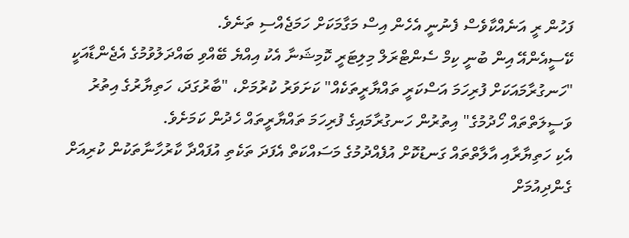ފަހުން ރީ އަނެއްކާވެސް ފެނުނީ އެހެން އިސް މަގާމަކަށް ހަމަޖެއްސި ތަނެވެ.
ކޭސީއެންއޭ އިން ބުނީ ކިމް ސެންޓްރަލް މިލިޓަރީ ކޮމިޝަނާ އެކު އިއްޔެ ބޭއްވި ބައްދަލުވުމުގެ އެޖެންޑާއަކީ "ހަނގުރާމައަކަށް ފުރިހަމަ އަސްކަރީ ތައްޔާރީތަކެއް" ކަށަވަރު ކުރުމަށް، "ބާރުގަދަ، ހަތިޔާރުގެ އިތުރު ވަސީލަތްތައް ހޯދުމުގެ" އިތުރުން ހަނގުރާމައިގެ ފުރިހަމަ ތައްޔާރީތައް ހެދުން ކަމަށެވެ.
އެކި ހަތިޔާރާއި އާލާތްތައް ގަނޑުކޮށް އުފެއްދުމުގެ މަސައްކަތް އެފަދަ ތަކެތި އުފައްދާ ކާރުހާނާތަކުން ކުރިއަށް ގެންދިއުމަށް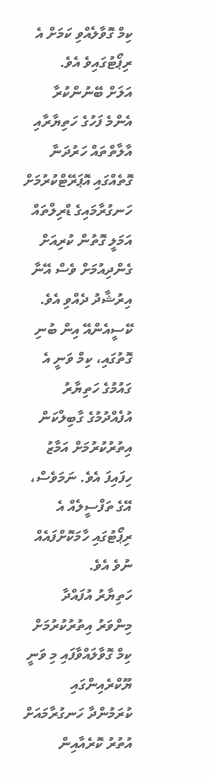ކިމް ގޮވާލެއްވި ކަމަށް އެ ރިޕޯޓުގައިވެ އެވެ.
އަލަށް ބޭނުންކުރާ އެންމެ ފަހުގެ ހަތިޔާރާއި އާލާތްތައް ހަރުދަނާ ގޮތެއްގައި އޮޕަރޭޓްކުރުމަށް ހަނގުރާމައިގެ ޑްރިލްތައް އަމަލީ ގޮތުން ކުރިއަށް ގެންދިއުމަށް ވެސް އޭނާ އިރުޝާދު ދެއްވި އެވެ.
ކޭސީއެންއޭ އިން ބުނި ގޮތުގައި، ކިމް ވަނީ އެ ގައުމުގެ ހަތިޔާރު އުފެއްދުމުގެ ގާބިލްކަން އިތުރުކުރުމަށް އަމާޒު ހިފައިފަ އެވެ. ނަމަވެސް، އޭގެ ތަފްސީލެއް އެ ރިޕޯޓުގައި ހާމަކޮށްފައެއް ނުވެ އެވެ.
ހަތިޔާރު އުފައްދާ މިންވަރު އިތުރުކުރުމަށް ކިމް ގޮވާލައްވާފައި މި ވަނީ ޔޫކްރެއިންގައި ކުރަމުންދާ ހަނގުރާމައަށް އުތުރު ކޮރެއާއިން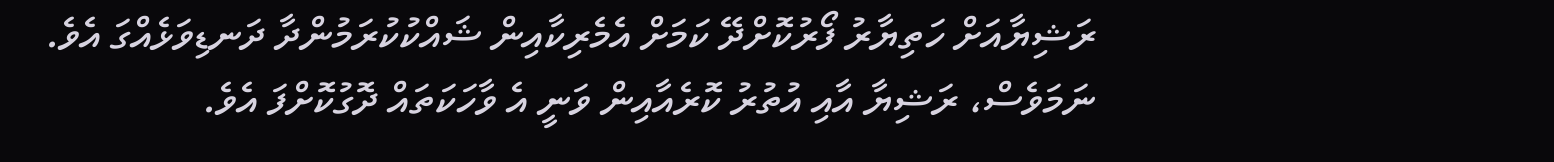ރަޝިޔާއަށް ހަތިޔާރު ފޯރުކޮށްދޭ ކަމަށް އެމެރިކާއިން ޝައްކުކުރަމުންދާ ދަނޑިވަޅެއްގަ އެވެ.
ނަމަވެސް، ރަޝިޔާ އާއި އުތުރު ކޮރެއާއިން ވަނީ އެ ވާހަކަތައް ދޮގުކޮށްފަ އެވެ.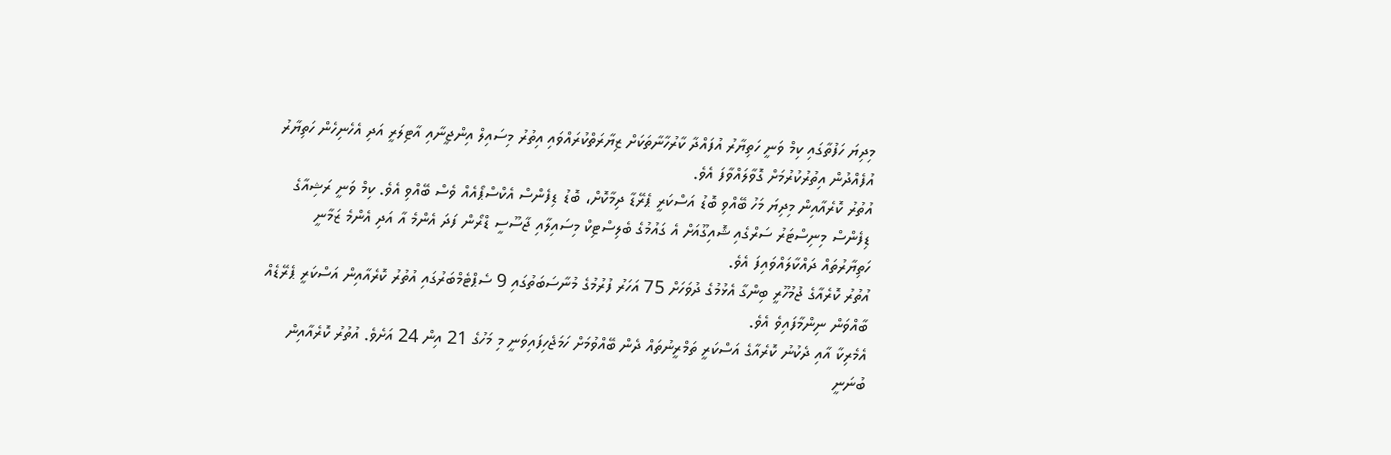މިދިޔަ ހަފުތާގައި ކިމް ވަނީ ހަތިޔާރު އުފައްދާ ކާރުހާނާތަކަށް ޒިޔާރަތްކުރައްވައި އިތުރު މިސައިލް އިންޖީނާއި އާޓިލަރީ އަދި އެހެނިހެން ހަތިޔާރު އުފެއްދުން އިތުރުކުރުމަށް ގޮވާލައްވާފަ އެވެ.
އުތުރު ކޮރެއާއިން މިދިޔަ މަހު ބޭއްވި ބޮޑު އަސްކަރީ ޕެރޭޑާ ދިމާކޮށް، ބޮޑު ޑިފެންސް އެކްސްޕޯއެއް ވެސް ބޭއްވި އެވެ. ކިމް ވަނީ ރަޝިއާގެ ޑިފެންސް މިނިސްޓަރު ސަރްގެއި ޝޮއިގޫއަށް އެ ގައުމުގެ ބެލިސްޓިކް މިސައިލާއި ޖާސޫސީ ޑްރޯން ފަދަ އެންމެ އާ އަދި އެންމެ ޒަމާނީ ހަތިޔާރުތައް ދައްކާލައްވައިފަ އެވެ.
އުތުރު ކޮރެއާގެ ޖުމުހޫރީ ބިންގާ އެޅުމުގެ ދުވަހަށް 75 އަހަރު ފުރުމުގެ މުނާސަބަތުގައި 9 ސެޕްޓެމްބަރުގައި އުތުރު ކޮރެއާއިން އަސްކަރީ ޕެރޭޑެއް ބާއްވަން ނިންމާފައިވެ އެވެ.
އެމެރިކާ އާއި ދެކުނު ކޮރެއާގެ އަސްކަރީ ތަމްރީނުތައް ދެން ބޭއްވުމަށް ހަމަޖެހިފައިވަނީ މި މަހުގެ 21 އިން 24 އަށެވެ. އުތުރު ކޮރެއާއިން ބުނަނީ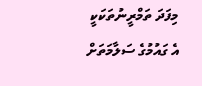މިފަދަ ތަމްރީނުތަކަކީ އެ ގައުމުގެ ސަލާމަތަށް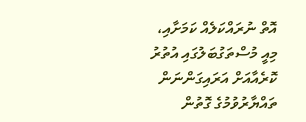އޮތް ނުރައްކަލެއް ކަމަށާއި، މިއީ މުސްތަގުބަލުގައި އުތުރު ކޮރެއާއަށް އަރައިގަންނަން ތައްޔާރުވުމުގެ ގޮތުން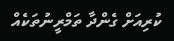ކުރިއަށް ގެންދާ ތަމްރީނުތަކެއް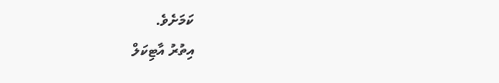ކަމަށެވެ.
އިތުރު އާޓިކަލް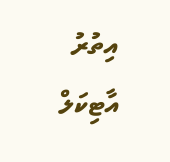އިތުރު އާޓިކަލް